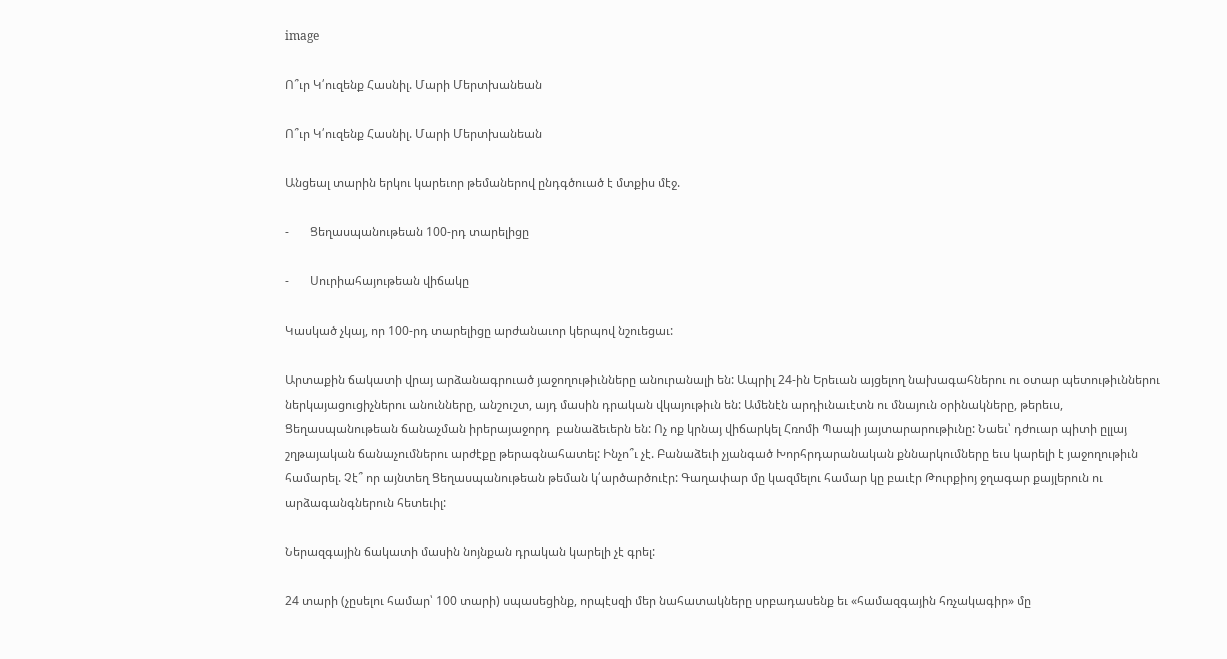image

Ո՞ւր Կ՛ուզենք Հասնիլ. Մարի Մերտխանեան

Ո՞ւր Կ՛ուզենք Հասնիլ. Մարի Մերտխանեան

Անցեալ տարին երկու կարեւոր թեմաներով ընդգծուած է մտքիս մէջ.

-       Ցեղասպանութեան 100-րդ տարելիցը

-       Սուրիահայութեան վիճակը

Կասկած չկայ, որ 100-րդ տարելիցը արժանաւոր կերպով նշուեցաւ:

Արտաքին ճակատի վրայ արձանագրուած յաջողութիւնները անուրանալի են: Ապրիլ 24-ին Երեւան այցելող նախագահներու ու օտար պետութիւններու ներկայացուցիչներու անունները, անշուշտ, այդ մասին դրական վկայութիւն են: Ամենէն արդիւնաւէտն ու մնայուն օրինակները, թերեւս, Ցեղասպանութեան ճանաչման իրերայաջորդ  բանաձեւերն են: Ոչ ոք կրնայ վիճարկել Հռոմի Պապի յայտարարութիւնը: Նաեւ՝ դժուար պիտի ըլլայ շղթայական ճանաչումներու արժէքը թերագնահատել: Ինչո՞ւ չէ. Բանաձեւի չյանգած Խորհրդարանական քննարկումները եւս կարելի է յաջողութիւն համարել. Չէ՞ որ այնտեղ Ցեղասպանութեան թեման կ՛արծարծուէր: Գաղափար մը կազմելու համար կը բաւէր Թուրքիոյ ջղագար քայլերուն ու արձագանգներուն հետեւիլ:

Ներազգային ճակատի մասին նոյնքան դրական կարելի չէ գրել:

24 տարի (չըսելու համար՝ 100 տարի) սպասեցինք, որպէսզի մեր նահատակները սրբադասենք եւ «համազգային հռչակագիր» մը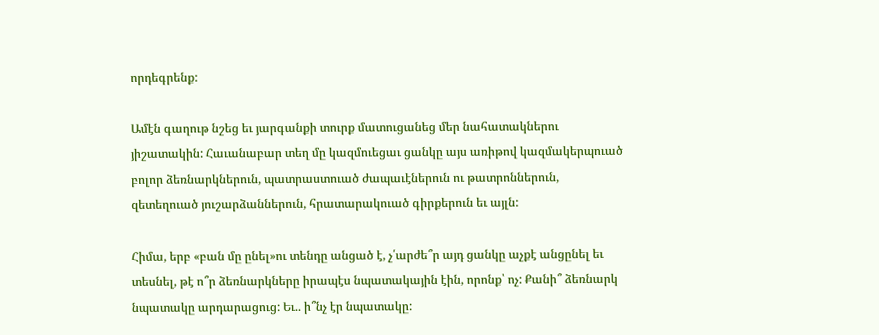որդեգրենք:

Ամէն գաղութ նշեց եւ յարգանքի տուրք մատուցանեց մեր նահատակներու յիշատակին: Հաւանաբար տեղ մը կազմուեցաւ ցանկը այս առիթով կազմակերպուած բոլոր ձեռնարկներուն, պատրաստուած ժապաւէներուն ու թատրոններուն, զետեղուած յուշարձաններուն, հրատարակուած գիրքերուն եւ այլն:

Հիմա, երբ «բան մը ընել»ու տենդը անցած է, չ՛արժե՞ր այդ ցանկը աչքէ անցընել եւ տեսնել, թէ ո՞ր ձեռնարկները իրապէս նպատակային էին, որոնք՝ ոչ: Քանի՞ ձեռնարկ նպատակը արդարացուց: Եւ.. ի՞նչ էր նպատակը: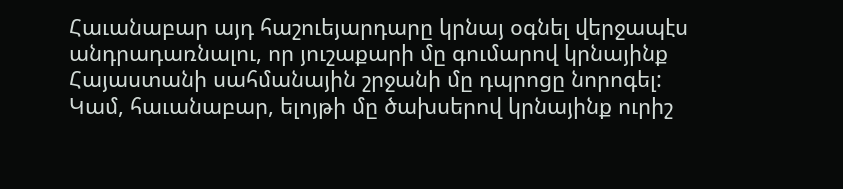Հաւանաբար այդ հաշուեյարդարը կրնայ օգնել վերջապէս անդրադառնալու, որ յուշաքարի մը գումարով կրնայինք Հայաստանի սահմանային շրջանի մը դպրոցը նորոգել: Կամ, հաւանաբար, ելոյթի մը ծախսերով կրնայինք ուրիշ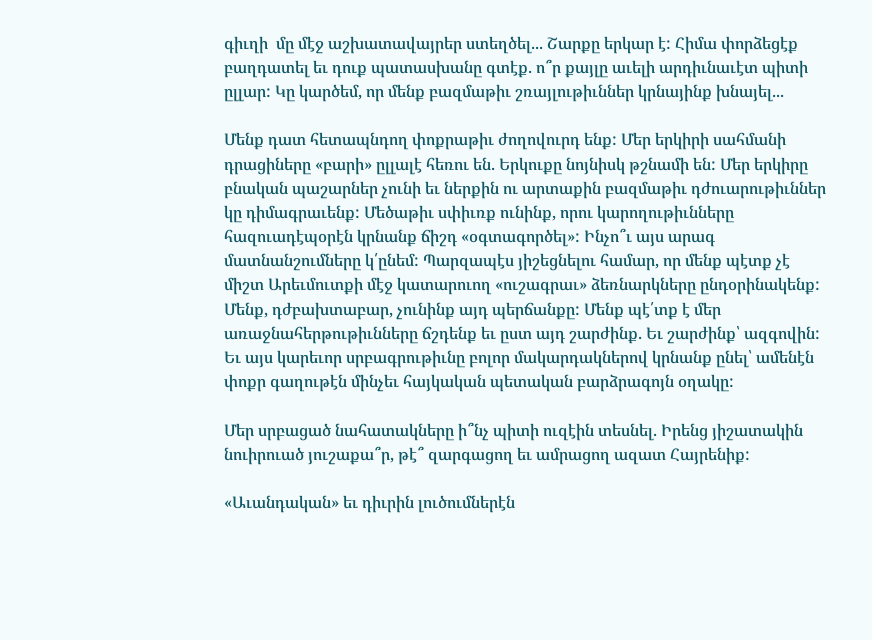գիւղի  մը մէջ աշխատավայրեր ստեղծել... Շարքը երկար է: Հիմա փորձեցէք բաղդատել եւ դուք պատասխանը գտէք. ո՞ր քայլը աւելի արդիւնաւէտ պիտի ըլլար: Կը կարծեմ, որ մենք բազմաթիւ շռայլութիւններ կրնայինք խնայել...

Մենք դատ հետապնդող փոքրաթիւ ժողովուրդ ենք: Մեր երկիրի սահմանի դրացիները «բարի» ըլլալէ հեռու են. Երկուքը նոյնիսկ թշնամի են: Մեր երկիրը բնական պաշարներ չունի եւ ներքին ու արտաքին բազմաթիւ դժուարութիւններ կը դիմագրաւենք: Մեծաթիւ սփիւռք ունինք, որու կարողութիւնները հազուադէպօրէն կրնանք ճիշդ «օգտագործել»: Ինչո՞ւ այս արագ մատնանշումները կ՛ընեմ: Պարզապէս յիշեցնելու համար, որ մենք պէտք չէ միշտ Արեւմուտքի մէջ կատարուող «ուշագրաւ» ձեռնարկները ընդօրինակենք: Մենք, դժբախտաբար, չունինք այդ պերճանքը: Մենք պէ՛տք է մեր առաջնահերթութիւնները ճշդենք եւ ըստ այդ շարժինք. Եւ շարժինք՝ ազգովին: Եւ այս կարեւոր սրբագրութիւնը բոլոր մակարդակներով կրնանք ընել՝ ամենէն փոքր գաղութէն մինչեւ հայկական պետական բարձրագոյն օղակը:

Մեր սրբացած նահատակները ի՞նչ պիտի ուզէին տեսնել. Իրենց յիշատակին նուիրուած յուշաքա՞ր, թէ՞ զարգացող եւ ամրացող ազատ Հայրենիք:

«Աւանդական» եւ դիւրին լուծումներէն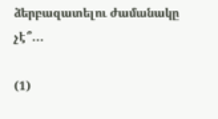ձերբազատելու ժամանակը չէ՞...

(1)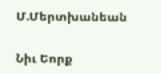Մ.Մերտխանեան

Նիւ Եորք